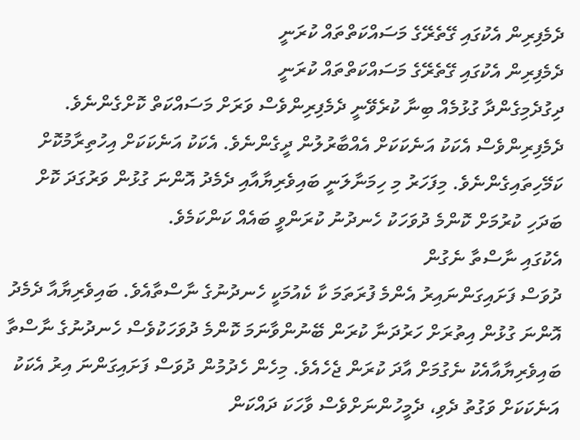ދެމެފިރިން އެކުގައި ގޭތެރޭގެ މަސައްކަތްތައް ކުރަނީ
ދެމެފިރިން އެކުގައި ގޭތެރޭގެ މަސައްކަތްތައް ކުރަނީ
ދިގުދެމިގެންދާ ގުޅުމެއް ބިނާ ކުރެވޭނީ ދެމެފިރިންވެސް ވަރަށް މަސައްކަތް ކޮށްގެންނެވެ. ދެމެފިރިންވެސް އެކަކު އަނެކަކަށް އެއްބާރުލުން ދީގެންނެވެ. އެކަކު އަނެކަކަށް އިހުތިރާމުކޮށް ކަމޭހިތައިގެންނެވެ. މިފަހަރު މި ހިމަނާލަނީ ބައިވެރިޔާއާއި ދެމެދު އޮންނަ ގުޅުން ވަރުގަދަ ކޮށް ބަދަހި ކުރުމަށް ކޮންމެ ދުވަހަކު ހެނދުނު ކުރަންވީ ބައެއް ކަންކަމެވެ.
އެކުގައި ނާސްތާ ނެގުން
ދުވަސް ފަށައިގަންނައިރު އެންމެ ފުރަތަމަ ކާ ކެއުމަކީ ހެނދުނުގެ ނާސްތާއެވެ. ބައިވެރިޔާއާ ދެމެދު އޮންނަ ގުޅުން އިތުރަށް ހަރުދަނާ ކުރަން ބޭނުންވާނަމަ ކޮންމެ ދުވަހަކުވެސް ހެނދުނުގެ ނާސްތާ ބައިވެރިޔާއާއެކު ނެގުމަށް އާދަ ކުރަން ޖެހެއެވެ. މިހެން ހެދުމުން ދުވަސް ފަށައިގަންނަ އިރު އެކަކު އަނެކަކަށް ވަގުތު ދެވި، ދެމީހުންނަށްވެސް ވާހަކަ ދައްކަން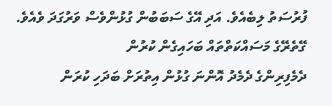ފުރުސަތު ލިބެއެވެ. އަދި އޭގެ ސަބަބުން ގުޅުންވެސް ވަރުގަދަ ވެއެވެ.
ގޭތެރޭގެ މަސައްކަތްތައް ބަހައިގެން ކުރުން
ދެމެފިރިންގެ ދެމެދު އޮންނަ ގުޅުން އިތުރަށް ބަދަހި ކުރަން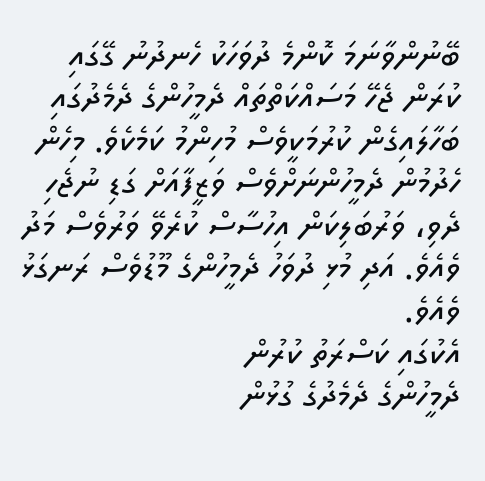ބޭނުންވާނަމަ ކޮންމެ ދުވަހަކު ހެނދުނު ގޭގައި ކުރަން ޖެހޭ މަސައްކަތްތައް ދެމީހުންގެ ދެމެދުގައި ބަހާލައިގެން ކުރުމަކީވެސް މުހިންމު ކަމެކެވެ. މިހެން ހެދުމުން ދެމީހުންނަށްވެސް ވަޒީފާއަށް ގަޑި ނުޖެހި ދެވި، ވަރުބަލިކަން އިހުސާސް ކުރެވޭ ވަރުވެސް މަދު ވެއެވެ. އަދި މުޅި ދުވަހު ދެމީހުންގެ މޫޑުވެސް ރަނގަޅު ވެއެވެ.
އެކުގައި ކަސްރަތު ކުރުން
ދެމީހުންގެ ދެމެދުގެ ގުޅުން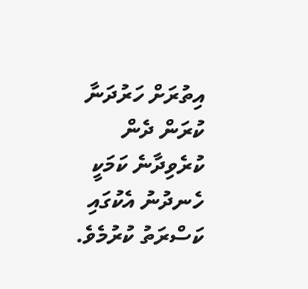އިތުރަށް ހަރުދަނާ ކުރަން ދެން ކުރެވިދާނެ ކަމަކީ ހެނދުނު އެކުގައި ކަސްރަތު ކުރުމެވެ.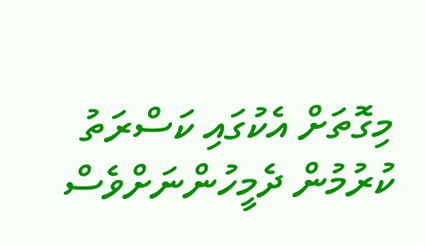މިގޮތަށް އެކުގައި ކަސްރަތު ކުރުމުން ދެމީހުންނަށްވެސް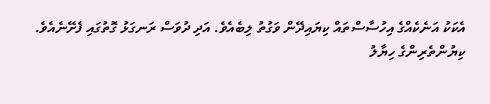އެކަކު އަނެކެއްގެ އިހުސާސްތައް ކިޔައިދޭން ވަގުތު ލިބެއެވެ. އަދި ދުވަސް ރަނގަޅު ގޮތުގައި ފެށޭނެއެވެ.
ކިޔުންތެރިންގެ ހިޔާލު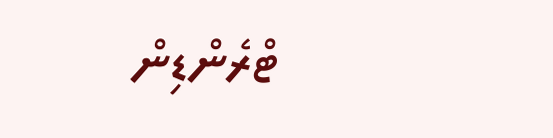ޓްރެންޑިން